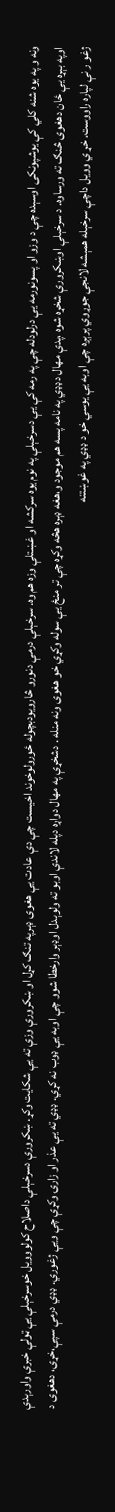ونه و په يوه شنه کلي کې يوشپونکی اوسېده چې د وزو او پسونورمه يې درلودله چې په رمه کې يې دسرخېلې په نوم يوه سرکشه او غښتلې وزه هم وه. سرخېلې درمې دنورو څارويودبچوله ځورولوخوند اخيست چې دې عادت يې هغوی ډېرپه تنګ کړل او ښکرورې وزې ته يې شکايت وکړ. ښکرورې دسرخېلې داصلاح کولووويل خوسرخېلې يې ټولې خبرې واورېدې اوپه بېړه يې ځان دهغوی څنګ ته ورساوه. د سرخېلې اوښکرورې شخړه شوه ،پدې مهال دډډي په نامه پسه هم موجود و،هغه ډېره هڅه وکړه چې تر منځ يې سوله وکړي خو هغوی ونه منله . دشخړې په مهال دواړه دپله لاندې اوبو ته ولوېدل اوډېر وارخطا شوو چې اوبه يې ډوب نه کړي. ډډي ته يې عذر او زارۍ وکړې چې ويې ژغوري. ډډي درمې سپې،خړی، دهغوی د ژغو ر نې لپاره راووست. خړ ي وويل داچې سرخېله همېشه لانجې جوړوي پرېږه چې اوبه يې يوسي خو د ډډي په غوښتنه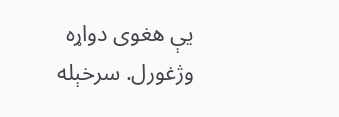يې هغوی دواړه وژغورل. سرخېله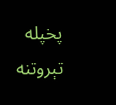پخپله تېروتنه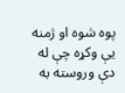پوه شوه او ژمنه يې وکړه چې له دې وروسته به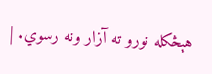هېڅکله نورو ته آزار ونه رسوي. |